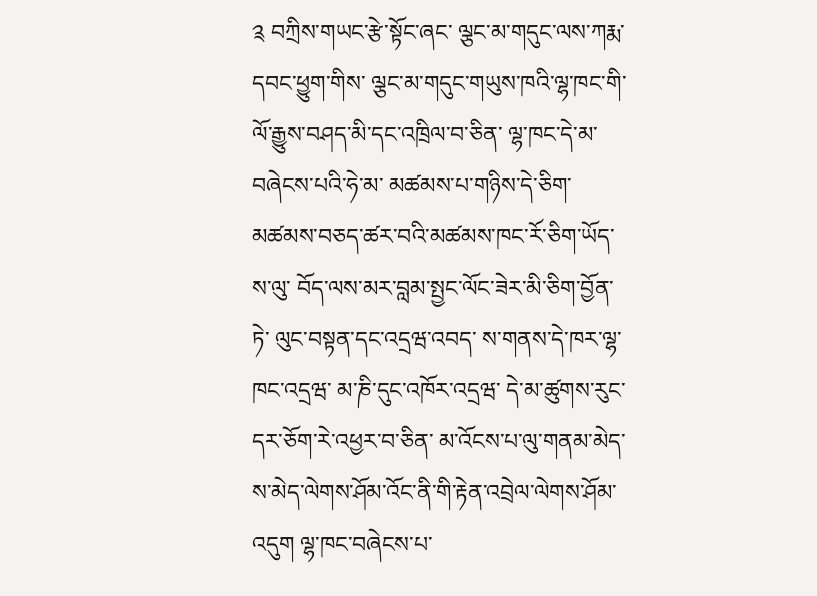༉ བཀྲིས་གཡང་རྩེ་སྟོང་ཞང་ ལྕང་མ་གདུང་ལས་ཀརྨ་དབང་ཕྱུག་གིས་ ལྕང་མ་གདུང་གཡུས་ཁའི་ལྷ་ཁང་གི་ལོ་རྒྱུས་བཤད་མི་དང་འཁྲིལ་བ་ཅིན་ ལྷ་ཁང་དེ་མ་བཞེངས་པའི་ཧེ་མ་ མཚམས་པ་གཉིས་དེ་ཅིག་ མཚམས་བཅད་ཚར་བའི་མཚམས་ཁང་རོ་ཅིག་ཡོད་ས་ལུ་ བོད་ལས་མར་བླམ་སྤྱང་ལོང་ཟེར་མི་ཅིག་བྱོན་ཏེ་ ལུང་བསྟན་དང་འདྲཝ་འབད་ ས་གནས་དེ་ཁར་ལྷ་ཁང་འདྲཝ་ མ་ཎི་དུང་འཁོར་འདྲཝ་ དེ་མ་ཚུགས་རུང་ དར་ཅོག་རེ་འཕྱར་བ་ཅིན་ མ་འོངས་པ་ལུ་གནམ་མེད་ས་མེད་ལེགས་ཤོམ་འོང་ནི་གི་རྟེན་འབྲེལ་ལེགས་ཤོམ་འདུག ལྷ་ཁང་བཞེངས་པ་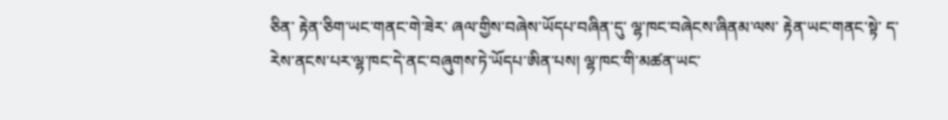ཅིན་ རྟེན་ཅིག་ཡང་གནང་གེ་ཟེར་ ཞལ་གྱིས་བཞེས་ཡོདཔ་བཞིན་དུ་ ལྷ་ཁང་བཞེངས་ཞིནམ་ལས་ རྟེན་ཡང་གནང་སྟེ་ ད་རེས་ནངས་པར་ལྷ་ཁང་དེ་ནང་བཞུགས་ཏེ་ཡོདཔ་ཨིན་པས། ལྷ་ཁང་གི་མཚན་ཡང་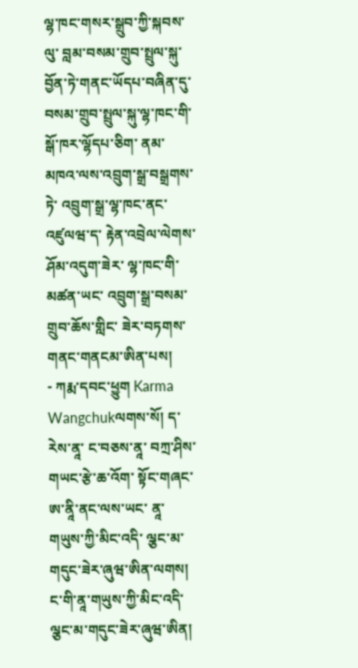ལྷ་ཁང་གསར་སྒྲུབ་ཀྱི་སྐབས་ལུ་ བླམ་བསམ་གྲུབ་སྤྲུལ་སྐུ་བྱོན་ཏེ་གནང་ཡོདཔ་བཞིན་དུ་ བསམ་གྲུབ་སྤྲུལ་སྐུ་ལྷ་ཁང་གི་སྒོ་ཁར་ལྷོདཔ་ཅིག་ ནམ་མཁའ་ལས་འབྲུག་སྒྲ་བསྒྲགས་ཏེ་ འབྲུག་སྒྲ་ལྷ་ཁང་ནང་འཛུལཝ་ད་ རྟེན་འབྲེལ་ལེགས་ཤོམ་འདུག་ཟེར་ ལྷ་ཁང་གི་མཚན་ཡང་ འབྲུག་སྒྲ་བསམ་གྲུབ་ཆོས་གླིང་ ཟེར་བཏགས་གནང་གནངམ་ཨིན་པས།
- ཀརྨ་དབང་ཕྱུག Karma Wangchukལགས་སོ། ད་རེས་ནཱ་ ང་བཅས་ནཱ་ བཀྲ་ཤིས་གཡང་རྩེ་ཆ་འོག་ སྟོང་གཞང་ ཨ་ནཱི་ནང་ལས་ཡང་ ནཱ་གཡུས་ཀྱི་མིང་འདི་ ལྕང་མ་གདུང་ཟེར་ཞུཝ་ཨིན་ལགས། ང་གི་ནཱ་གཡུས་ཀྱི་མིང་འདི་ ལྕང་མ་གདུང་ཟེར་ཞུཝ་ཨིན།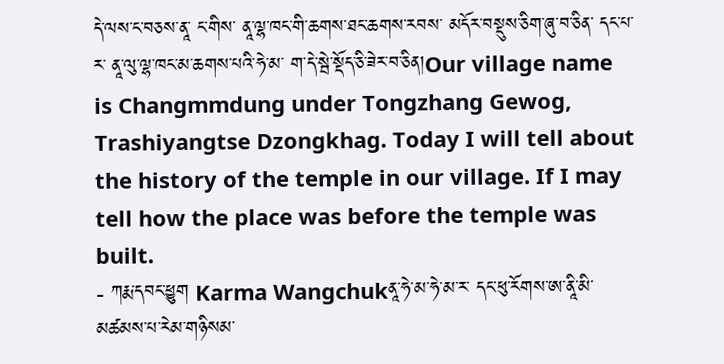དེ་ལས་ང་བཅས་ནཱ་ ང་གིས་ ནཱ་ལྷ་ཁང་གི་ཆགས་ཐང་ཆགས་རབས་ མདོར་བསྡུས་ཅིག་ཞུ་བ་ཅིན་ དང་པ་ར་ ནཱ་ལུ་ལྷ་ཁང་མ་ཆགས་པའི་ཧེ་མ་ ག་དེ་སྦེ་སྡོད་ཅི་ཟེར་བ་ཅིན།Our village name is Changmmdung under Tongzhang Gewog, Trashiyangtse Dzongkhag. Today I will tell about the history of the temple in our village. If I may tell how the place was before the temple was built.
- ཀརྨ་དབང་ཕྱུག Karma Wangchukནཱ་ཧེ་མ་ཧེ་མ་ར་ དང་ཕུ་རོགས་ཨ་ནཱི་མི་ མཚམས་པ་རེམ་གཉིསམ་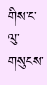གིས་ང་ལུ་གསུངས་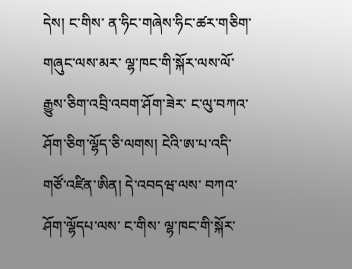དེས། ང་གིས་ ན་ཧིང་གཞེས་ཧིང་ཚར་གཅིག་ གཞུང་ལས་མར་ ལྷ་ཁང་གི་སྐོར་ལས་ལོ་རྒྱུས་ཅིག་འབྲི་འབག་ཤོག་ཟེར་ ང་ལུ་བཀའ་ཤོག་ཅིག་ལྷོད་ཅི་ལགས། ངེའི་ཨ་པ་འདི་ གཙོ་འཛིན་ཨིན། དེ་འབདཝ་ལས་ བཀའ་ཤོག་ལྷོདཔ་ལས་ ང་གིས་ ལྷ་ཁང་གི་སྐོར་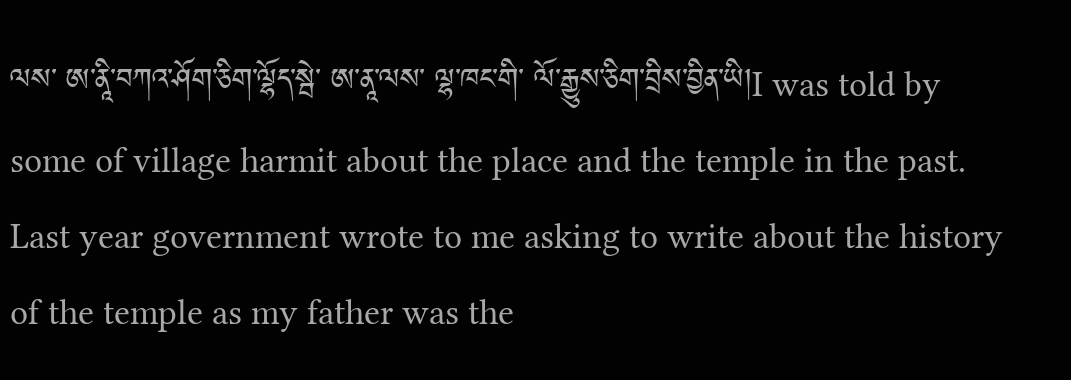ལས་ ཨ་ནཱི་བཀའ་ཤོག་ཅིག་ལྷོད་སྦེ་ ཨ་ནཱ་ལས་ ལྷ་ཁང་གི་ ལོ་རྒྱུས་ཅིག་བྲིས་བྱིན་ཡི།I was told by some of village harmit about the place and the temple in the past. Last year government wrote to me asking to write about the history of the temple as my father was the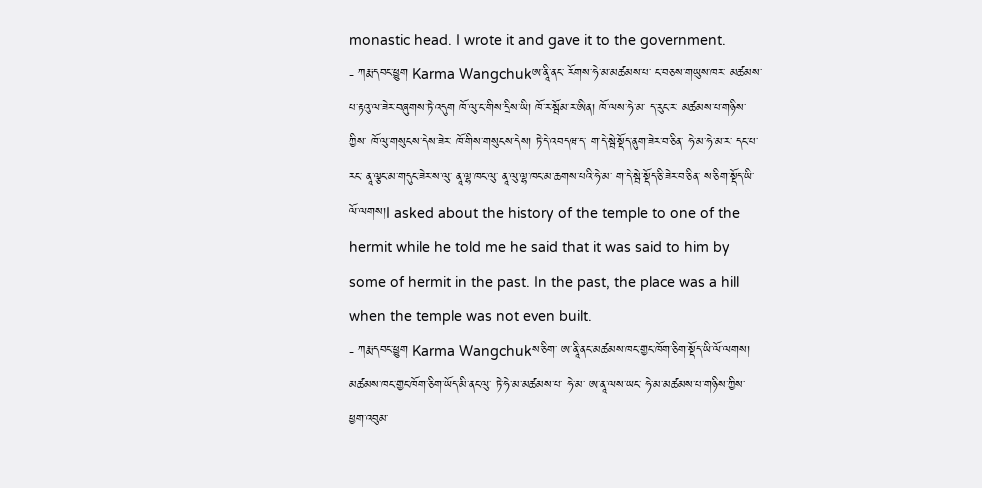monastic head. I wrote it and gave it to the government.
- ཀརྨ་དབང་ཕྱུག Karma Wangchukཨ་ནཱི་ནང་ རོགས་ཧེ་མ་མཚམས་པ་ ང་བཅས་གཡུས་ཁར་ མཚམས་པ་རྟའུ་ལ་ཟེར་བཞུགས་ཏེ་འདུག ཁོ་ལུ་ང་གིས་དྲིས་ཡི། ཁོ་ར་སྦོམ་ར་ཨིན། ཁོ་ལས་ཧེ་མ་ ད་རུང་ར་ མཚམས་པ་གཉིས་ཀྱིས་ ཁོ་ལུ་གསུངས་དེས་ཟེར་ ཁོ་གིས་གསུངས་དེས། ཏེ་དེ་འབདཝ་ད་ ག་དེ་སྦེ་སྡོད་ནུག་ཟེར་བ་ཅིན་ ཧེ་མ་ཧེ་མ་ར་ དང་པ་རང་ ནཱ་ལྕང་མ་གདུང་ཟེར་ས་ལུ་ ནཱ་ལྷ་ཁང་ལུ་ ནཱ་ལུ་ལྷ་ཁང་མ་ཆགས་པའི་ཧེ་མ་ ག་དེ་སྦེ་སྡོད་ཅི་ཟེར་བ་ཅིན་ ས་ཅིག་སྡོད་ཡི་ལོ་ལགས།I asked about the history of the temple to one of the hermit while he told me he said that it was said to him by some of hermit in the past. In the past, the place was a hill when the temple was not even built.
- ཀརྨ་དབང་ཕྱུག Karma Wangchukས་ཅིག་ ཨ་ནཱི་ནང་མཚམས་ཁང་གྱང་ཁོག་ཅིག་སྡོད་ཡི་ལོ་ལགས། མཚམས་ཁང་གྱང་ཁོག་ཅིག་ཡོད་མི་ནང་ལུ་ ཏེ་ཧེ་མ་མཚམས་པ་ ཧེ་མ་ ཨ་ནཱ་ལས་ཡང་ ཧེ་མ་མཚམས་པ་གཉིས་ཀྱིས་ ཕྱག་འབུམ་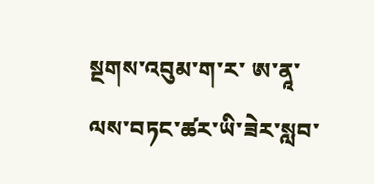སྔགས་འབུམ་ག་ར་ ཨ་ནཱ་ལས་བཏང་ཚར་ཡི་ཟེར་སླབ་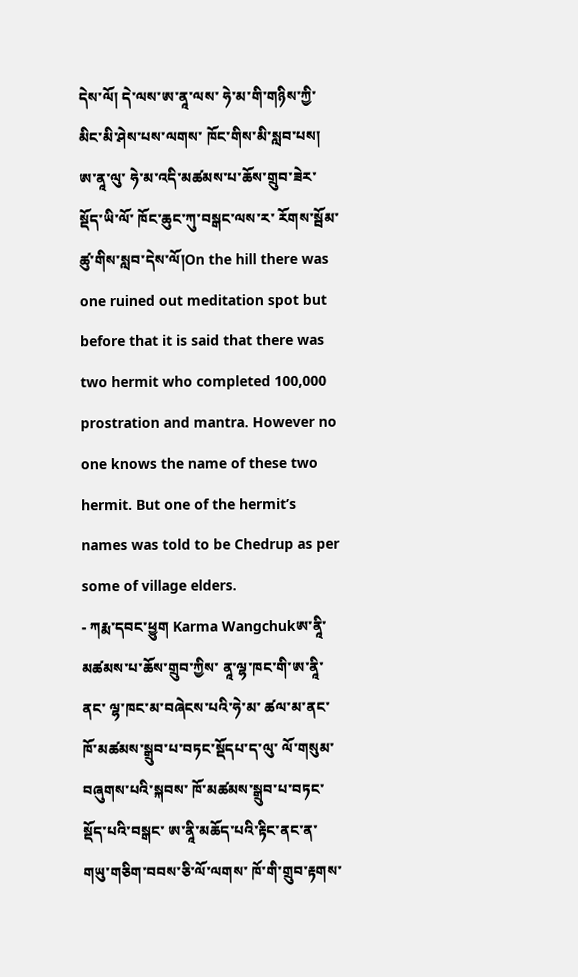དེས་ལོ། དེ་ལས་ཨ་ནཱ་ལས་ ཧེ་མ་གི་གཉིས་ཀྱི་མིང་མི་ཤེས་པས་ལགས་ ཁོང་གིས་མི་སླབ་པས། ཨ་ནཱ་ལུ་ ཧེ་མ་འདི་མཚམས་པ་ཆོས་གྲུབ་ཟེར་སྡོད་ཡི་ལོ་ ཁོང་ཆུང་ཀུ་བསྒང་ལས་ར་ རོགས་སྦོམ་ཚུ་གིས་སླབ་དེས་ལོ།On the hill there was one ruined out meditation spot but before that it is said that there was two hermit who completed 100,000 prostration and mantra. However no one knows the name of these two hermit. But one of the hermit’s names was told to be Chedrup as per some of village elders.
- ཀརྨ་དབང་ཕྱུག Karma Wangchukཨ་ནཱི་མཚམས་པ་ཆོས་གྲུབ་ཀྱིས་ ནཱ་ལྷ་ཁང་གི་ཨ་ནཱི་ནང་ ལྷ་ཁང་མ་བཞེངས་པའི་ཧེ་མ་ ཚལ་མ་ནང་ ཁོ་མཚམས་སྒྲུབ་པ་བཏང་སྡོདཔ་ད་ལུ་ ལོ་གསུམ་བཞུགས་པའི་སྐབས་ ཁོ་མཚམས་སྒྲུབ་པ་བཏང་སྡོད་པའི་བསྒང་ ཨ་ནཱི་མཆོད་པའི་རྟིང་ནང་ན་ གཡུ་གཅིག་བབས་ཅི་ལོ་ལགས་ ཁོ་གི་གྲུབ་རྟགས་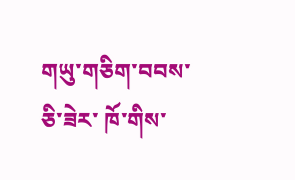གཡུ་གཅིག་བབས་ཅི་ཟེར་ ཁོ་གིས་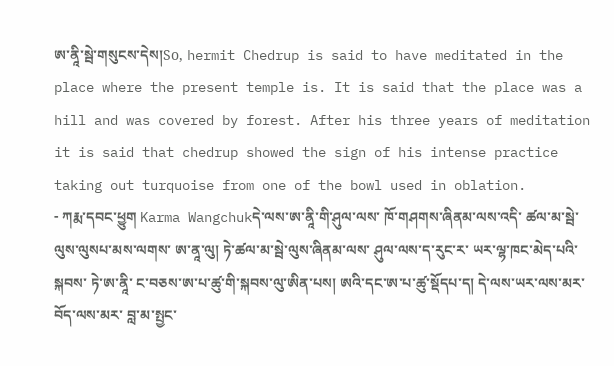ཨ་ནཱི་སྦེ་གསུངས་དེས།So, hermit Chedrup is said to have meditated in the place where the present temple is. It is said that the place was a hill and was covered by forest. After his three years of meditation it is said that chedrup showed the sign of his intense practice taking out turquoise from one of the bowl used in oblation.
- ཀརྨ་དབང་ཕྱུག Karma Wangchukདེ་ལས་ཨ་ནཱི་གི་ཤུལ་ལས་ ཁོ་གཤགས་ཞིནམ་ལས་འདི་ ཚལ་མ་སྦེ་ལུས་ལུསཔ་མས་ལགས་ ཨ་ནཱ་ལུ། ཏེ་ཚལ་མ་སྦེ་ལུས་ཞིནམ་ལས་ ཤུལ་ལས་ད་རུང་ར་ ཡར་ལྷ་ཁང་མེད་པའི་སྐབས་ ཏེ་ཨ་ནཱི་ ང་བཅས་ཨ་པ་ཚུ་གི་སྐབས་ལུ་ཨིན་པས། ཨའི་དང་ཨ་པ་ཚུ་སྡོདཔ་ད། དེ་ལས་ཡར་ལས་མར་ བོད་ལས་མར་ བླ་མ་སྤྱང་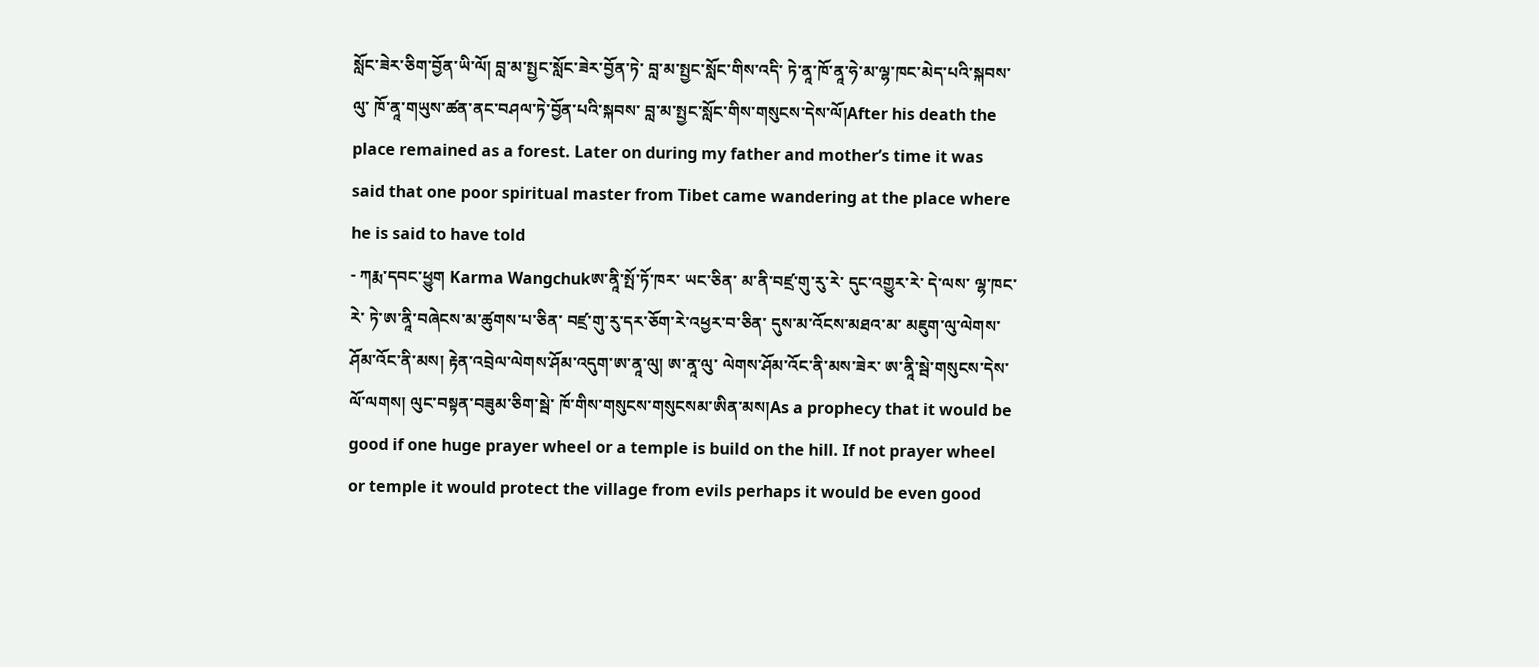སློང་ཟེར་ཅིག་བྱོན་ཡི་ལོ། བླ་མ་སྤྱང་སློང་ཟེར་བྱོན་ཏེ་ བླ་མ་སྤྱང་སློང་གིས་འདི་ ཏེ་ནཱ་ཁོ་ནཱ་ཧེ་མ་ལྷ་ཁང་མེད་པའི་སྐབས་ལུ་ ཁོ་ནཱ་གཡུས་ཚན་ནང་བཤལ་ཏེ་བྱོན་པའི་སྐབས་ བླ་མ་སྤྱང་སློང་གིས་གསུངས་དེས་ལོ།After his death the place remained as a forest. Later on during my father and mother’s time it was said that one poor spiritual master from Tibet came wandering at the place where he is said to have told
- ཀརྨ་དབང་ཕྱུག Karma Wangchukཨ་ནཱི་སྤོ་ཏོ་ཁར་ ཡང་ཅིན་ མ་ནི་བཛྲ་གུ་རུ་རེ་ དུང་འགྱུར་རེ་ དེ་ལས་ ལྷ་ཁང་རེ་ ཏེ་ཨ་ནཱི་བཞེངས་མ་ཚུགས་པ་ཅིན་ བཛྲ་གུ་རུ་དར་ཅོག་རེ་འཕྱར་བ་ཅིན་ དུས་མ་འོངས་མཐའ་མ་ མཇུག་ལུ་ལེགས་ཤོམ་འོང་ནི་མས། རྟེན་འབྲེལ་ལེགས་ཤོམ་འདུག་ཨ་ནཱ་ལུ། ཨ་ནཱ་ལུ་ ལེགས་ཤོམ་འོང་ནི་མས་ཟེར་ ཨ་ནཱི་སྦེ་གསུངས་དེས་ལོ་ལགས། ལུང་བསྟན་བཟུམ་ཅིག་སྦེ་ ཁོ་གིས་གསུངས་གསུངསམ་ཨིན་མས།As a prophecy that it would be good if one huge prayer wheel or a temple is build on the hill. If not prayer wheel or temple it would protect the village from evils perhaps it would be even good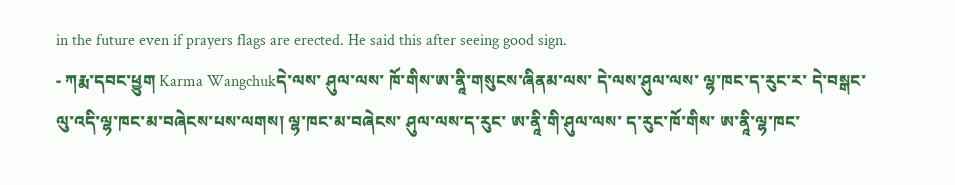in the future even if prayers flags are erected. He said this after seeing good sign.
- ཀརྨ་དབང་ཕྱུག Karma Wangchukདེ་ལས་ ཤུལ་ལས་ ཁོ་གིས་ཨ་ནཱི་གསུངས་ཞིནམ་ལས་ དེ་ལས་ཤུལ་ལས་ ལྷ་ཁང་ད་རུང་ར་ དེ་བསྒང་ལུ་འདི་ལྷ་ཁང་མ་བཞེངས་པས་ལགས། ལྷ་ཁང་མ་བཞེངས་ ཤུལ་ལས་ད་རུང་ ཨ་ནཱི་གི་ཤུལ་ལས་ ད་རུང་ཁོ་གིས་ ཨ་ནཱི་ལྷ་ཁང་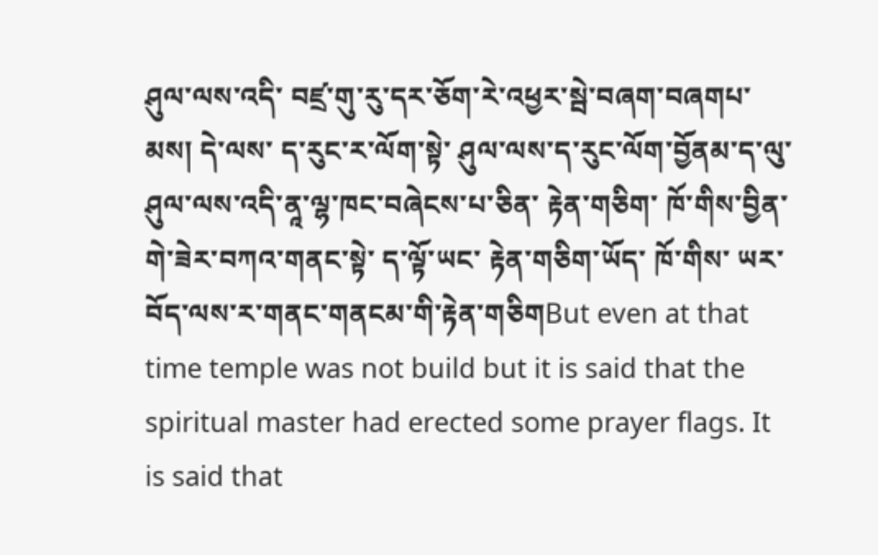ཤུལ་ལས་འདི་ བཛྲ་གུ་རུ་དར་ཅོག་རེ་འཕྱར་སྦེ་བཞག་བཞགཔ་མས། དེ་ལས་ ད་རུང་ར་ལོག་སྟེ་ ཤུལ་ལས་ད་རུང་ལོག་བྱོནམ་ད་ལུ་ ཤུལ་ལས་འདི་ནཱ་ལྷ་ཁང་བཞེངས་པ་ཅིན་ རྟེན་གཅིག་ ཁོ་གིས་བྱིན་གེ་ཟེར་བཀའ་གནང་སྟེ་ ད་ལྟོ་ཡང་ རྟེན་གཅིག་ཡོད་ ཁོ་གིས་ ཡར་བོད་ལས་ར་གནང་གནངམ་གི་རྟེན་གཅིགBut even at that time temple was not build but it is said that the spiritual master had erected some prayer flags. It is said that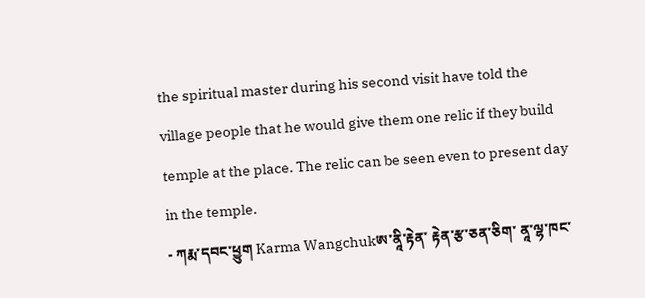the spiritual master during his second visit have told the village people that he would give them one relic if they build temple at the place. The relic can be seen even to present day in the temple.
- ཀརྨ་དབང་ཕྱུག Karma Wangchukཨ་ནཱི་རྟེན་ རྟེན་རྩ་ཅན་ཅིག་ ནཱ་ལྷ་ཁང་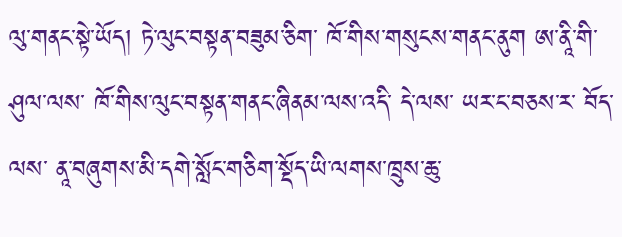ལུ་གནང་སྟེ་ཡོད། ཏེ་ལུང་བསྟན་བཟུམ་ཅིག་ ཁོ་གིས་གསུངས་གནང་ནུག ཨ་ནཱི་གི་ཤུལ་ལས་ ཁོ་གིས་ལུང་བསྟན་གནང་ཞིནམ་ལས་འདི་ དེ་ལས་ ཡར་ང་བཅས་ར་ བོད་ལས་ ནཱ་བཞུགས་མི་དགེ་སློང་གཅིག་སྡོད་ཡི་ལགས་ཁྲུས་ཆུ་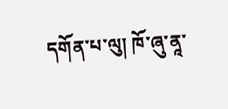དགོན་པ་ལུ། ཁོ་ཞུ་ནཱ་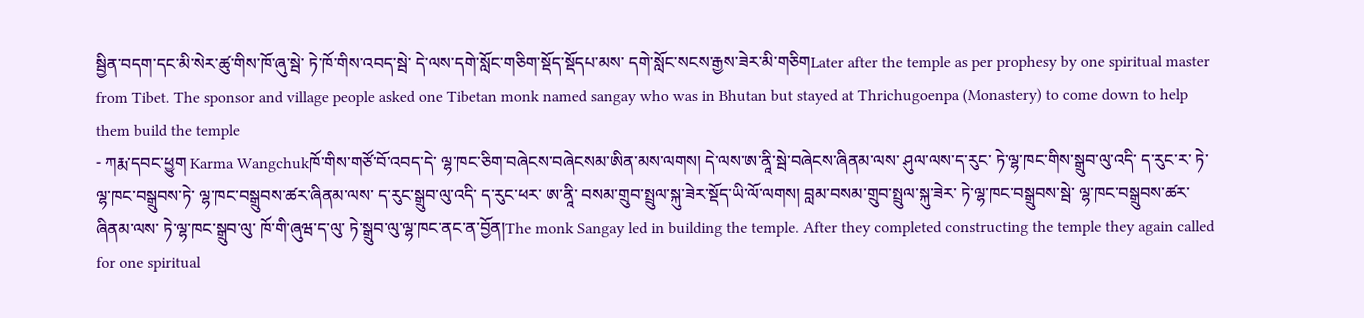སྦྱིན་བདག་དང་མི་སེར་ཚུ་གིས་ཁོ་ཞུ་སྦེ་ ཏེ་ཁོ་གིས་འབད་སྦེ་ དེ་ལས་དགེ་སློང་གཅིག་སྡོད་སྡོདཔ་མས་ དགེ་སློང་སངས་རྒྱས་ཟེར་མི་གཅིགLater after the temple as per prophesy by one spiritual master from Tibet. The sponsor and village people asked one Tibetan monk named sangay who was in Bhutan but stayed at Thrichugoenpa (Monastery) to come down to help them build the temple
- ཀརྨ་དབང་ཕྱུག Karma Wangchukཁོ་གིས་གཙོ་བོ་འབད་དེ་ ལྷ་ཁང་ཅིག་བཞེངས་བཞེངསམ་ཨིན་མས་ལགས། དེ་ལས་ཨ་ནཱི་སྦེ་བཞེངས་ཞིནམ་ལས་ ཤུལ་ལས་ད་རུང་ ཏེ་ལྷ་ཁང་གིས་སྒྲུབ་ལུ་འདི་ ད་རུང་ར་ ཏེ་ལྷ་ཁང་བསྒྲུབས་ཏེ་ ལྷ་ཁང་བསྒྲུབས་ཚར་ཞིནམ་ལས་ ད་རུང་སྒྲུབ་ལུ་འདི་ ད་རུང་ཕར་ ཨ་ནཱི་ བསམ་གྲུབ་སྤྲུལ་སྐུ་ཟེར་སྡོད་ཡི་ལོ་ལགས། བླམ་བསམ་གྲུབ་སྤྲུལ་སྐུ་ཟེར་ ཏེ་ལྷ་ཁང་བསྒྲུབས་སྦེ་ ལྷ་ཁང་བསྒྲུབས་ཚར་ཞིནམ་ལས་ ཏེ་ལྷ་ཁང་སྒྲུབ་ལུ་ ཁོ་གི་ཞུཝ་ད་ལུ་ ཏེ་སྒྲུབ་ལུ་ལྷ་ཁང་ནང་ན་བྱོན།The monk Sangay led in building the temple. After they completed constructing the temple they again called for one spiritual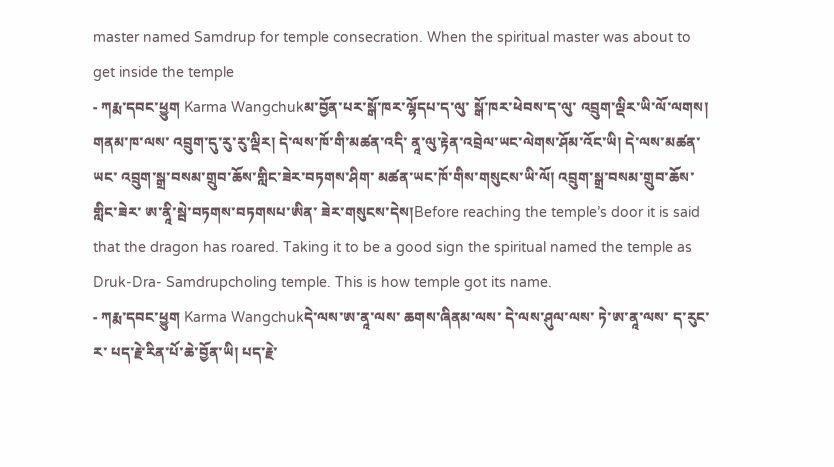master named Samdrup for temple consecration. When the spiritual master was about to get inside the temple
- ཀརྨ་དབང་ཕྱུག Karma Wangchukམ་བྱོན་པར་སྒོ་ཁར་ལྷོདཔ་ད་ལུ་ སྒོ་ཁར་ཕེབས་ད་ལུ་ འབྲུག་ལྡིར་ཡི་ལོ་ལགས། གནམ་ཁ་ལས་ འབྲུག་དུ་རུ་རུ་ལྡིར། དེ་ལས་ཁོ་གི་མཚན་འདི་ ནཱ་ལུ་རྟེན་འབྲེལ་ཡང་ལེགས་ཤོམ་འོང་ཡི། དེ་ལས་མཚན་ཡང་ འབྲུག་སྒྲ་བསམ་གྲུབ་ཆོས་གླིང་ཟེར་བཏགས་ཤིག་ མཚན་ཡང་ཁོ་གིས་གསུངས་ཡི་ལོ། འབྲུག་སྒྲ་བསམ་གྲུབ་ཆོས་གླིང་ཟེར་ ཨ་ནཱི་སྦེ་བཏགས་བཏགསཔ་ཨིན་ ཟེར་གསུངས་དེས།Before reaching the temple’s door it is said that the dragon has roared. Taking it to be a good sign the spiritual named the temple as Druk-Dra- Samdrupcholing temple. This is how temple got its name.
- ཀརྨ་དབང་ཕྱུག Karma Wangchukདེ་ལས་ཨ་ནཱ་ལས་ ཆགས་ཞིནམ་ལས་ དེ་ལས་ཤུལ་ལས་ ཏེ་ཨ་ནཱ་ལས་ ད་རུང་ར་ པད་རྗེ་རིན་པོ་ཆེ་བྱོན་ཡི། པད་རྗེ་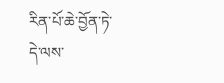རིན་པོ་ཆེ་བྱོན་ཏེ་ དེ་ལས་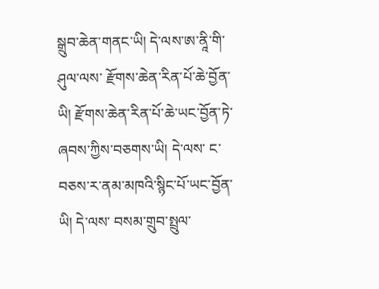སྒྲུབ་ཆེན་གནང་ཡི། དེ་ལས་ཨ་ནཱི་གི་ཤུལ་ལས་ རྫོགས་ཆེན་རིན་པོ་ཆེ་བྱོན་ཡི། རྫོགས་ཆེན་རིན་པོ་ཆེ་ཡང་བྱོན་ཏེ་ ཞབས་ཀྱིས་བཅགས་ཡི། དེ་ལས་ ང་བཅས་ར་ནམ་མཁའི་སྙིང་པོ་ཡང་བྱོན་ཡི། དེ་ལས་ བསམ་གྲུབ་སྤྲུལ་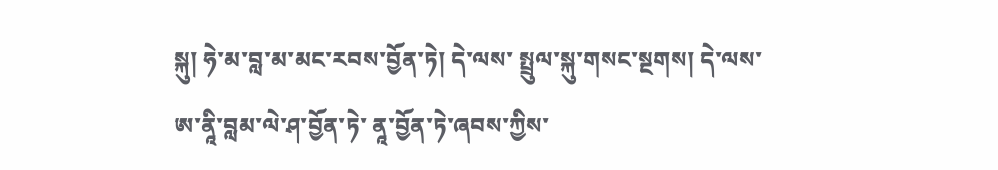སྐུ། ཧེ་མ་བླ་མ་མང་རབས་བྱོན་ཏེ། དེ་ལས་ སྤྲུལ་སྐུ་གསང་སྔགས། དེ་ལས་ ཨ་ནཱི་བླམ་ལེ་ཤ་བྱོན་ཏེ་ ནཱ་བྱོན་ཏེ་ཞབས་ཀྱིས་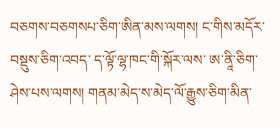བཅགས་བཅགསཔ་ཅིག་ཨིན་མས་ལགས། ང་གིས་མདོར་བསྡུས་ཅིག་འབད་ ད་ལྟོ་ལྷ་ཁང་གི་སྐོར་ལས་ ཨ་ནཱི་ཅིག་ཤེས་པས་ལགས། གནམ་མེད་ས་མེད་ལོ་རྒྱུས་ཅིག་མིན་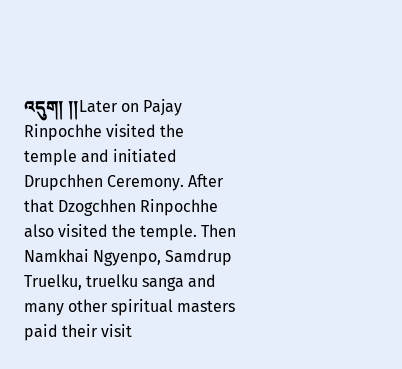འདུག། །།Later on Pajay Rinpochhe visited the temple and initiated Drupchhen Ceremony. After that Dzogchhen Rinpochhe also visited the temple. Then Namkhai Ngyenpo, Samdrup Truelku, truelku sanga and many other spiritual masters paid their visit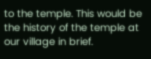to the temple. This would be the history of the temple at our village in brief.